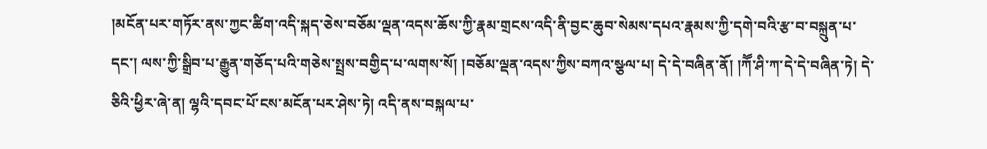།མངོན་པར་གཏོར་ནས་ཀྱང་ཚིག་འདི་སྐད་ཅེས་བཅོམ་ལྡན་འདས་ཆོས་ཀྱི་རྣམ་གྲངས་འདི་ནི་བྱང་ཆུབ་སེམས་དཔའ་རྣམས་ཀྱི་དགེ་བའི་རྩ་བ་བསྐྲུན་པ་དང་། ལས་ཀྱི་སྒྲིབ་པ་རྒྱུན་གཅོད་པའི་གཅེས་སྤྲས་བགྱིད་པ་ལགས་སོ། །བཅོམ་ལྡན་འདས་ཀྱིས་བཀའ་སྩལ་པ། དེ་དེ་བཞིན་ནོ། །ཀཽ་ཤི་ཀ་དེ་དེ་བཞིན་ཏེ། དེ་ཅིའི་ཕྱིར་ཞེ་ན། ལྷའི་དབང་པོ་ངས་མངོན་པར་ཤེས་ཏེ། འདི་ནས་བསྐལ་པ་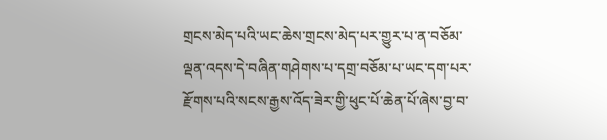གྲངས་མེད་པའི་ཡང་ཆེས་གྲངས་མེད་པར་གྱུར་པ་ན་བཅོམ་ལྡན་འདས་དེ་བཞིན་གཤེགས་པ་དགྲ་བཅོམ་པ་ཡང་དག་པར་རྫོགས་པའི་སངས་རྒྱས་འོད་ཟེར་གྱི་ཕུང་པོ་ཆེན་པོ་ཞེས་བྱ་བ་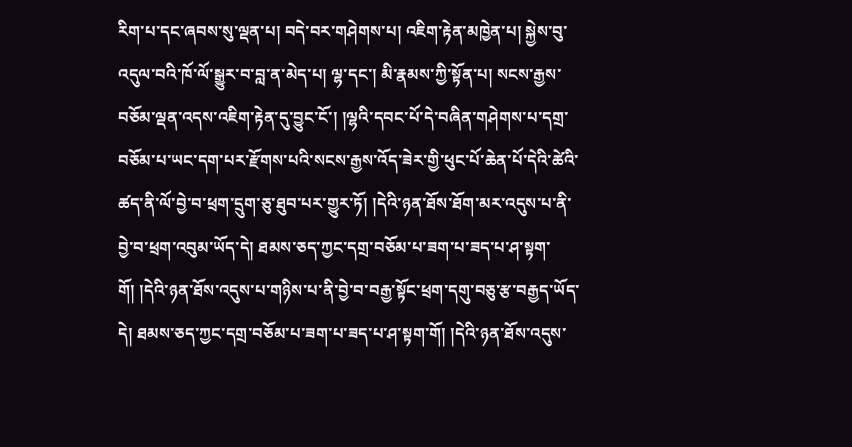རིག་པ་དང་ཞབས་སུ་ལྡན་པ། བདེ་བར་གཤེགས་པ། འཇིག་རྟེན་མཁྱེན་པ། སྐྱེས་བུ་འདུལ་བའི་ཁོ་ལོ་སྒྱུར་བ་བླ་ན་མེད་པ། ལྷ་དང་། མི་རྣམས་ཀྱི་སྟོན་པ། སངས་རྒྱས་བཅོམ་ལྡན་འདས་འཇིག་རྟེན་དུ་བྱུང་ངོ་། །ལྷའི་དབང་པོ་དེ་བཞིན་གཤེགས་པ་དགྲ་བཅོམ་པ་ཡང་དག་པར་རྫོགས་པའི་སངས་རྒྱས་འོད་ཟེར་གྱི་ཕུང་པོ་ཆེན་པོ་དེའི་ཚེའི་ཚད་ནི་ལོ་བྱེ་བ་ཕྲག་དྲུག་ཅུ་ཐུབ་པར་གྱུར་ཏོ། །དེའི་ཉན་ཐོས་ཐོག་མར་འདུས་པ་ནི་བྱེ་བ་ཕྲག་འབུམ་ཡོད་དེ། ཐམས་ཅད་ཀྱང་དགྲ་བཅོམ་པ་ཟག་པ་ཟད་པ་ཤ་སྟག་གོ། །དེའི་ཉན་ཐོས་འདུས་པ་གཉིས་པ་ནི་བྱེ་བ་བརྒྱ་སྟོང་ཕྲག་དགུ་བཅུ་རྩ་བརྒྱད་ཡོད་དེ། ཐམས་ཅད་ཀྱང་དགྲ་བཅོམ་པ་ཟག་པ་ཟད་པ་ཤ་སྟག་གོ། །དེའི་ཉན་ཐོས་འདུས་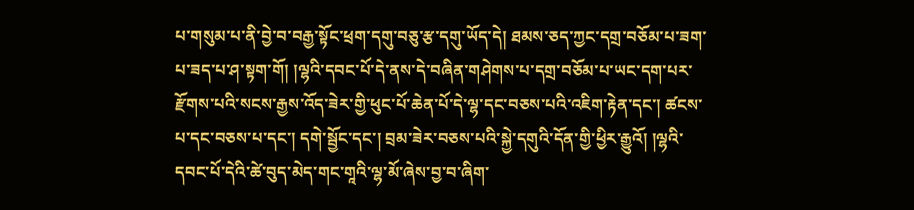པ་གསུམ་པ་ནི་བྱེ་བ་བརྒྱ་སྟོང་ཕྲག་དགུ་བཅུ་རྩ་དགུ་ཡོད་དེ། ཐམས་ཅད་ཀྱང་དགྲ་བཅོམ་པ་ཟག་པ་ཟད་པ་ཤ་སྟག་གོ། །ལྷའི་དབང་པོ་དེ་ནས་དེ་བཞིན་གཤེགས་པ་དགྲ་བཅོམ་པ་ཡང་དག་པར་རྫོགས་པའི་སངས་རྒྱས་འོད་ཟེར་གྱི་ཕུང་པོ་ཆེན་པོ་དེ་ལྷ་དང་བཅས་པའི་འཇིག་རྟེན་དང་། ཚངས་པ་དང་བཅས་པ་དང་། དགེ་སྦྱོང་དང་། བྲམ་ཟེར་བཅས་པའི་སྐྱེ་དགུའི་དོན་གྱི་ཕྱིར་རྒྱུའོ། །ལྷའི་དབང་པོ་དེའི་ཚེ་བུད་མེད་གང་གཱའི་ལྷ་མོ་ཞེས་བྱ་བ་ཞིག་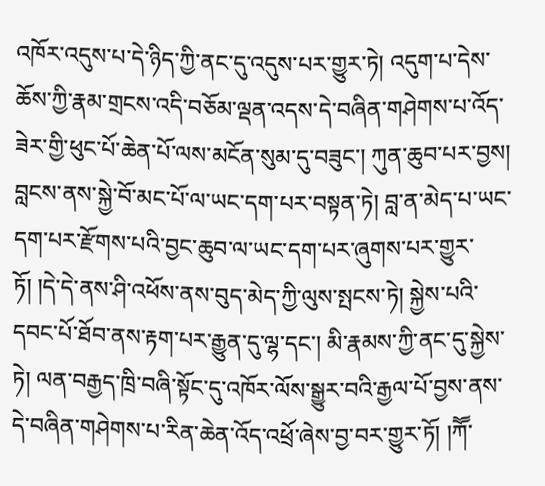འཁོར་འདུས་པ་དེ་ཉིད་ཀྱི་ནང་དུ་འདུས་པར་གྱུར་ཏེ། འདུག་པ་དེས་ཆོས་ཀྱི་རྣམ་གྲངས་འདི་བཅོམ་ལྡན་འདས་དེ་བཞིན་གཤེགས་པ་འོད་ཟེར་གྱི་ཕུང་པོ་ཆེན་པོ་ལས་མངོན་སུམ་དུ་བཟུང་། ཀུན་ཆུབ་པར་བྱས། བླངས་ནས་སྐྱེ་བོ་མང་པོ་ལ་ཡང་དག་པར་བསྟན་ཏེ། བླ་ན་མེད་པ་ཡང་དག་པར་རྫོགས་པའི་བྱང་ཆུབ་ལ་ཡང་དག་པར་ཞུགས་པར་གྱུར་ཏོ། །དེ་དེ་ནས་ཤི་འཕོས་ནས་བུད་མེད་ཀྱི་ལུས་སྤངས་ཏེ། སྐྱེས་པའི་དབང་པོ་ཐོབ་ནས་རྟག་པར་རྒྱུན་དུ་ལྷ་དང་། མི་རྣམས་ཀྱི་ནང་དུ་སྐྱེས་ཏེ། ལན་བརྒྱད་ཁྲི་བཞི་སྟོང་དུ་འཁོར་ལོས་སྒྱུར་བའི་རྒྱལ་པོ་བྱས་ནས་དེ་བཞིན་གཤེགས་པ་རིན་ཆེན་འོད་འཕྲོ་ཞེས་བྱ་བར་གྱུར་ཏོ། །ཀཽ་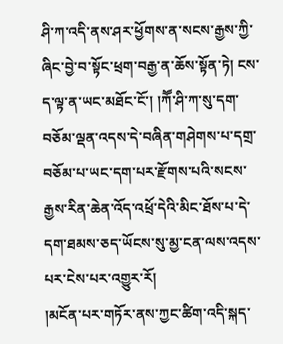ཤི་ཀ་འདི་ནས་ཤར་ཕྱོགས་ན་སངས་རྒྱས་ཀྱི་ཞིང་བྱེ་བ་སྟོང་ཕྲག་བརྒྱ་ན་ཆོས་སྟོན་ཏེ། ངས་ད་ལྟ་ན་ཡང་མཐོང་ངོ་། །ཀཽ་ཤི་ཀ་སུ་དག་བཅོམ་ལྡན་འདས་དེ་བཞིན་གཤེགས་པ་དགྲ་བཅོམ་པ་ཡང་དག་པར་རྫོགས་པའི་སངས་རྒྱས་རིན་ཆེན་འོད་འཕྲོ་དེའི་མིང་ཐོས་པ་དེ་དག་ཐམས་ཅད་ཡོངས་སུ་མྱ་ངན་ལས་འདས་པར་ངེས་པར་འགྱུར་རོ།
།མངོན་པར་གཏོར་ནས་ཀྱང་ཚིག་འདི་སྐད་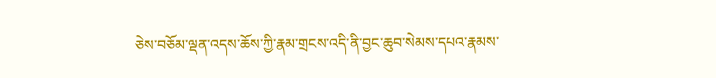ཅེས་བཅོམ་ལྡན་འདས་ཆོས་ཀྱི་རྣམ་གྲངས་འདི་ནི་བྱང་ཆུབ་སེམས་དཔའ་རྣམས་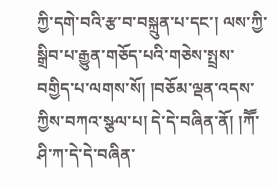ཀྱི་དགེ་བའི་རྩ་བ་བསྐྲུན་པ་དང་། ལས་ཀྱི་སྒྲིབ་པ་རྒྱུན་གཅོད་པའི་གཅེས་སྤྲས་བགྱིད་པ་ལགས་སོ། །བཅོམ་ལྡན་འདས་ཀྱིས་བཀའ་སྩལ་པ། དེ་དེ་བཞིན་ནོ། །ཀཽ་ཤི་ཀ་དེ་དེ་བཞིན་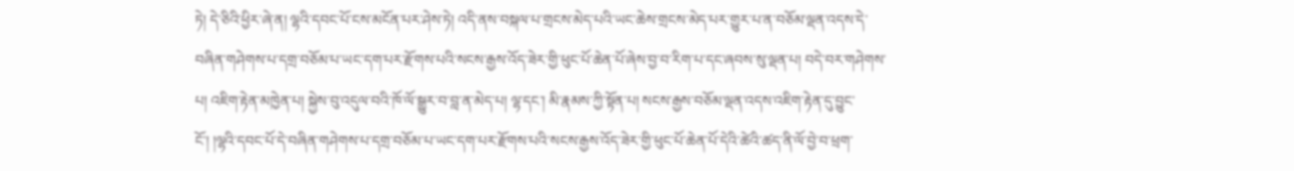ཏེ། དེ་ཅིའི་ཕྱིར་ཞེ་ན། ལྷའི་དབང་པོ་ངས་མངོན་པར་ཤེས་ཏེ། འདི་ནས་བསྐལ་པ་གྲངས་མེད་པའི་ཡང་ཆེས་གྲངས་མེད་པར་གྱུར་པ་ན་བཅོམ་ལྡན་འདས་དེ་བཞིན་གཤེགས་པ་དགྲ་བཅོམ་པ་ཡང་དག་པར་རྫོགས་པའི་སངས་རྒྱས་འོད་ཟེར་གྱི་ཕུང་པོ་ཆེན་པོ་ཞེས་བྱ་བ་རིག་པ་དང་ཞབས་སུ་ལྡན་པ། བདེ་བར་གཤེགས་པ། འཇིག་རྟེན་མཁྱེན་པ། སྐྱེས་བུ་འདུལ་བའི་ཁོ་ལོ་སྒྱུར་བ་བླ་ན་མེད་པ། ལྷ་དང་། མི་རྣམས་ཀྱི་སྟོན་པ། སངས་རྒྱས་བཅོམ་ལྡན་འདས་འཇིག་རྟེན་དུ་བྱུང་ངོ་། །ལྷའི་དབང་པོ་དེ་བཞིན་གཤེགས་པ་དགྲ་བཅོམ་པ་ཡང་དག་པར་རྫོགས་པའི་སངས་རྒྱས་འོད་ཟེར་གྱི་ཕུང་པོ་ཆེན་པོ་དེའི་ཚེའི་ཚད་ནི་ལོ་བྱེ་བ་ཕྲག་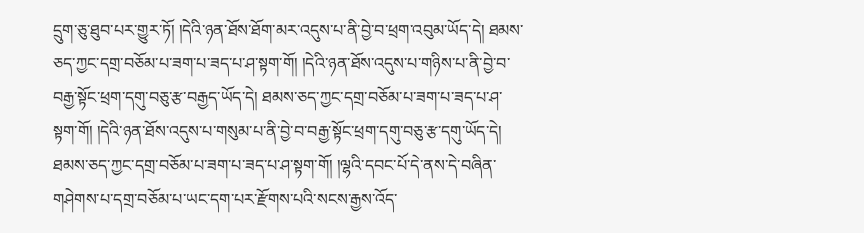དྲུག་ཅུ་ཐུབ་པར་གྱུར་ཏོ། །དེའི་ཉན་ཐོས་ཐོག་མར་འདུས་པ་ནི་བྱེ་བ་ཕྲག་འབུམ་ཡོད་དེ། ཐམས་ཅད་ཀྱང་དགྲ་བཅོམ་པ་ཟག་པ་ཟད་པ་ཤ་སྟག་གོ། །དེའི་ཉན་ཐོས་འདུས་པ་གཉིས་པ་ནི་བྱེ་བ་བརྒྱ་སྟོང་ཕྲག་དགུ་བཅུ་རྩ་བརྒྱད་ཡོད་དེ། ཐམས་ཅད་ཀྱང་དགྲ་བཅོམ་པ་ཟག་པ་ཟད་པ་ཤ་སྟག་གོ། །དེའི་ཉན་ཐོས་འདུས་པ་གསུམ་པ་ནི་བྱེ་བ་བརྒྱ་སྟོང་ཕྲག་དགུ་བཅུ་རྩ་དགུ་ཡོད་དེ། ཐམས་ཅད་ཀྱང་དགྲ་བཅོམ་པ་ཟག་པ་ཟད་པ་ཤ་སྟག་གོ། །ལྷའི་དབང་པོ་དེ་ནས་དེ་བཞིན་གཤེགས་པ་དགྲ་བཅོམ་པ་ཡང་དག་པར་རྫོགས་པའི་སངས་རྒྱས་འོད་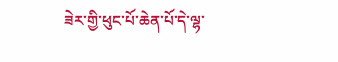ཟེར་གྱི་ཕུང་པོ་ཆེན་པོ་དེ་ལྷ་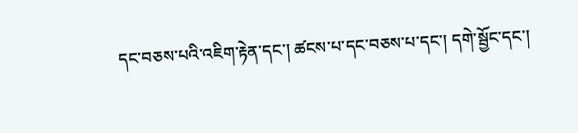དང་བཅས་པའི་འཇིག་རྟེན་དང་། ཚངས་པ་དང་བཅས་པ་དང་། དགེ་སྦྱོང་དང་།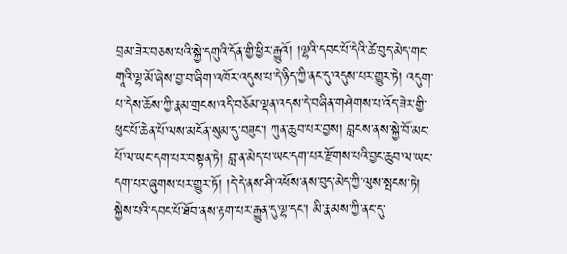བྲམ་ཟེར་བཅས་པའི་སྐྱེ་དགུའི་དོན་གྱི་ཕྱིར་རྒྱུའོ། །ལྷའི་དབང་པོ་དེའི་ཚེ་བུད་མེད་གང་གཱའི་ལྷ་མོ་ཞེས་བྱ་བ་ཞིག་འཁོར་འདུས་པ་དེ་ཉིད་ཀྱི་ནང་དུ་འདུས་པར་གྱུར་ཏེ། འདུག་པ་དེས་ཆོས་ཀྱི་རྣམ་གྲངས་འདི་བཅོམ་ལྡན་འདས་དེ་བཞིན་གཤེགས་པ་འོད་ཟེར་གྱི་ཕུང་པོ་ཆེན་པོ་ལས་མངོན་སུམ་དུ་བཟུང་། ཀུན་ཆུབ་པར་བྱས། བླངས་ནས་སྐྱེ་བོ་མང་པོ་ལ་ཡང་དག་པར་བསྟན་ཏེ། བླ་ན་མེད་པ་ཡང་དག་པར་རྫོགས་པའི་བྱང་ཆུབ་ལ་ཡང་དག་པར་ཞུགས་པར་གྱུར་ཏོ། །དེ་དེ་ནས་ཤི་འཕོས་ནས་བུད་མེད་ཀྱི་ལུས་སྤངས་ཏེ། སྐྱེས་པའི་དབང་པོ་ཐོབ་ནས་རྟག་པར་རྒྱུན་དུ་ལྷ་དང་། མི་རྣམས་ཀྱི་ནང་དུ་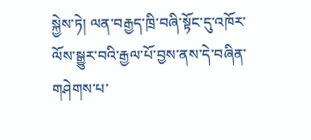སྐྱེས་ཏེ། ལན་བརྒྱད་ཁྲི་བཞི་སྟོང་དུ་འཁོར་ལོས་སྒྱུར་བའི་རྒྱལ་པོ་བྱས་ནས་དེ་བཞིན་གཤེགས་པ་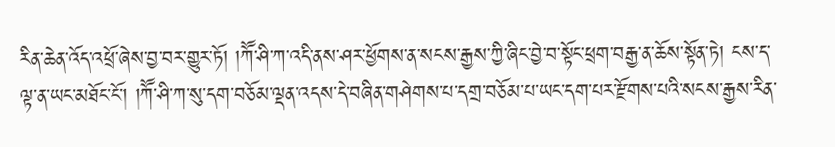རིན་ཆེན་འོད་འཕྲོ་ཞེས་བྱ་བར་གྱུར་ཏོ། །ཀཽ་ཤི་ཀ་འདི་ནས་ཤར་ཕྱོགས་ན་སངས་རྒྱས་ཀྱི་ཞིང་བྱེ་བ་སྟོང་ཕྲག་བརྒྱ་ན་ཆོས་སྟོན་ཏེ། ངས་ད་ལྟ་ན་ཡང་མཐོང་ངོ་། །ཀཽ་ཤི་ཀ་སུ་དག་བཅོམ་ལྡན་འདས་དེ་བཞིན་གཤེགས་པ་དགྲ་བཅོམ་པ་ཡང་དག་པར་རྫོགས་པའི་སངས་རྒྱས་རིན་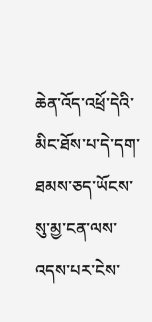ཆེན་འོད་འཕྲོ་དེའི་མིང་ཐོས་པ་དེ་དག་ཐམས་ཅད་ཡོངས་སུ་མྱ་ངན་ལས་འདས་པར་ངེས་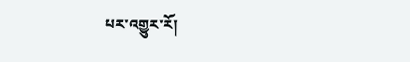པར་འགྱུར་རོ།